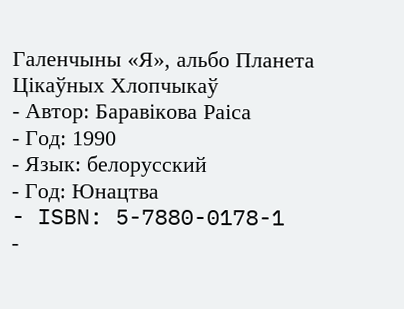Галенчыны «Я», альбо Планета Цікаўных Хлопчыкаў
- Автор: Баравікова Раіса
- Год: 1990
- Язык: белорусский
- Год: Юнацтва
- ISBN: 5-7880-0178-1
-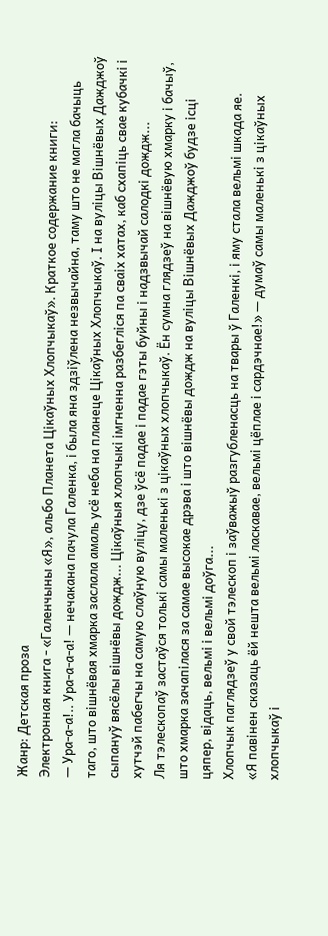Жанр: Детская проза
Электронная книга - «Галенчыны «Я», альбо Планета Цікаўных Хлопчыкаў». Краткое содержание книги:
— Ура-а-а!.. Ура-а-а-а! — нечакана пачула Галенка, і была яна здзіўлена незвычайна, таму што не магла бачыць таго, што вішнёвая хмарка заслала амаль усё неба на планеце Цікаўных Хлопчыкаў. І на вуліцы Вішнёвых Дажджоў сыпануў вясёлы вішнёвы дождж... Цікаўныя хлопчыкі імгненна разбегліся па сваіх хатах, каб схапіць свае кубачкі і хутчэй пабегчы на самую слаўную вуліцу, дзе ўсё падае і падае гэты буйны і надзвычай салодкі дождж...
Ля тэлескопаў застаўся толькі самы маленькі з цікаўных хлопчыкаў. Ён сумна глядзеў на вішнёвую хмарку і бачыў, што хмарка зачапілася за самае высокае дрэва і што вішнёвы дождж на вуліцы Вішнёвых Дажджоў будзе ісці цяпер, відаць, вельмі і вельмі доўга...
Хлопчык паглядзеў у свой тэлескоп і заўважыў разгубленасць на твары ў Галенкі, і яму стала вельмі шкада яе.
«Я павінен сказаць ёй нешта вельмі ласкавае, вельмі цёплае і сардэчнае!» — думаў самы маленькі з цікаўных хлопчыкаў і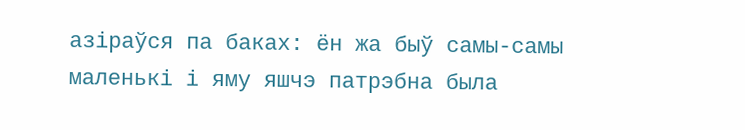азіраўся па баках: ён жа быў самы-самы маленькі і яму яшчэ патрэбна была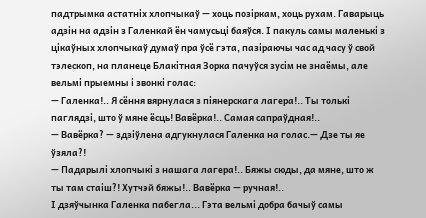падтрымка астатніх хлопчыкаў — хоць позіркам, хоць рухам. Гаварыць адзін на адзін з Галенкай ён чамусьці баяўся. І пакуль самы маленькі з цікаўных хлопчыкаў думаў пра ўсё гэта, пазіраючы час ад часу ў свой тэлескоп, на планеце Блакітная Зорка пачуўся зусім не знаёмы, але вельмі прыемны і звонкі голас:
— Галенка!.. Я сёння вярнулася з піянерскага лагера!.. Ты толькі паглядзі, што ў мяне ёсць! Вавёрка!.. Самая сапраўдная!..
— Вавёрка? — здзіўлена адгукнулася Галенка на голас.— Дзе ты яе ўзяла?!
— Падарылі хлопчыкі з нашага лагера!.. Бяжы сюды, да мяне, што ж ты там стаіш?! Хутчэй бяжы!.. Вавёрка — ручная!..
І дзяўчынка Галенка пабегла... Гэта вельмі добра бачыў самы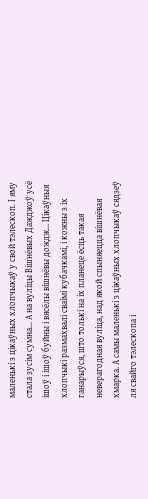маленькі з цікаўных хлопчыкаў у свой тэлескоп. І яму стала зусім сумна... А на вуліцы Вішнёвых Дажджоў усё ішоў і ішоў буйны і вясёлы вішнёвы дождж... Цікаўныя хлопчыкі размахвалі сваімі кубачкамі, і кожны з іх ганарыўся, што толькі на іх планеце ёсць такая неверагодная вуліца, над якой спыняецца вішнёвая хмарка. А самы маленькі з цікаўных хлопчыкаў сядзеў ля свайго тэлескопа і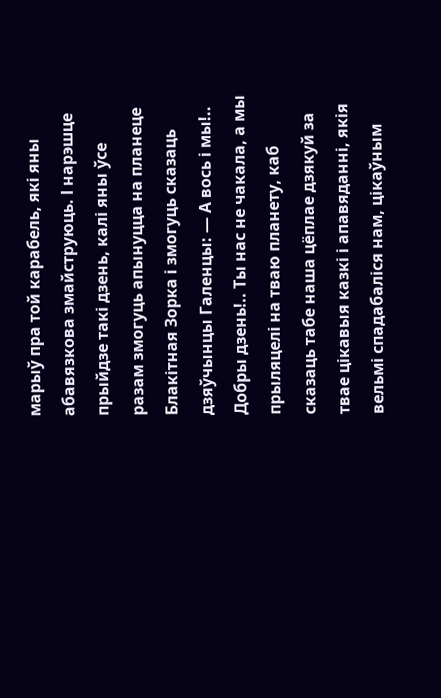марыў пра той карабель, які яны абавязкова змайструюць. І нарэшце прыйдзе такі дзень, калі яны ўсе разам змогуць апынуцца на планеце Блакітная Зорка і змогуць сказаць дзяўчынцы Галенцы: — А вось і мы!.. Добры дзень!.. Ты нас не чакала, а мы прыляцелі на тваю планету, каб сказаць табе наша цёплае дзякуй за твае цікавыя казкі і апавяданні, якія вельмі спадабаліся нам, цікаўным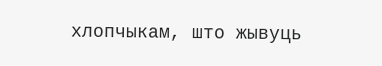хлопчыкам, што жывуць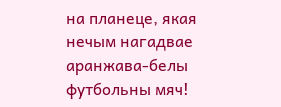на планеце, якая нечым нагадвае аранжава-белы футбольны мяч!